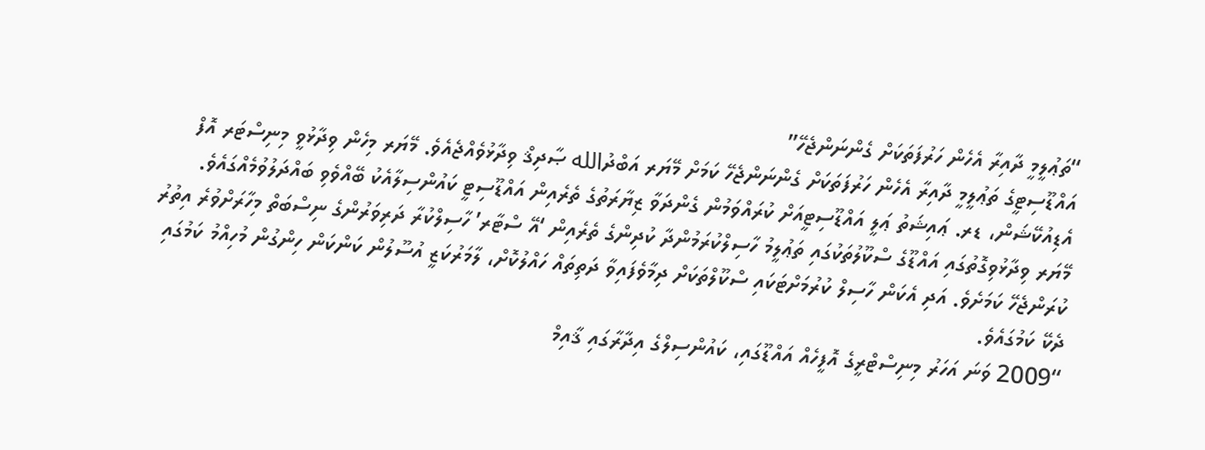“ތަޢުލީމީ ދާއިރާ އެހެން ހަރުފަތަކަށް ގެންނަންޖެހޭ”
އައްޑޫސިޓީގެ ތަޢުލީމީ ދާއިރާ އެހެން ހަރުފަތަކަށް ގެންނަންޖެހޭ ކަމަށް މޭޔަރ އަބްދުالله ޞާދިޤް ވިދާޅުވެއްޖެއެވެ. މޭޔަރ މިހެން ވިދާޅުވީ މިނިސްޓަރ އޮފް އެޑިއުކޭޝަން، ޑރ. ޢައިޝަތު ޢަލީ އައްޑޫސިޓީއަށް ކުރައްވަމުން ގެންދަވާ ޒިޔާރަތުގެ ތެރެއިން އައްޑޫސިޓީ ކައުންސިލާއެކު ބޭއްވެވި ބައްދަލުވުމެއްގައެވެ.
މޭޔަރ ވިދާޅުވިގޮތުގައި އައްޑޫގެ ސްކޫލުތަކުގައި ތަޢުލީމު ހާސިލްކުރަމުންދާ ކުދިންގެ ތެރެއިން ‘އޭ ސްޓާރ’ ހާސިލްކުރާ ދަރިވަރުންގެ ނިސްބަތް މިހާރަށްވުރެ އިތުރު ކުރަންޖެހޭ ކަމަށެވެ. އަދި އެކަން ހާސިލް ކުރުމަށްޓަކައި ސްކޫލްތަކަށް ދިމާވެފައިވާ ދަތިތައް ހައްލުކޮށް، ލާމަރުކަޒީ އުސޫލުން ކަންކަން ހިންގުން މުހިއްމު ކަމުގައި ދެކޭ ކަމުގައެވެ.
“2009 ވަނަ އަހަރު މިނިސްޓްރީގެ އޮފީހެއް އައްޑޫގައި، ކައުންސިލްގެ އިދާރާގައި ޤާއިމް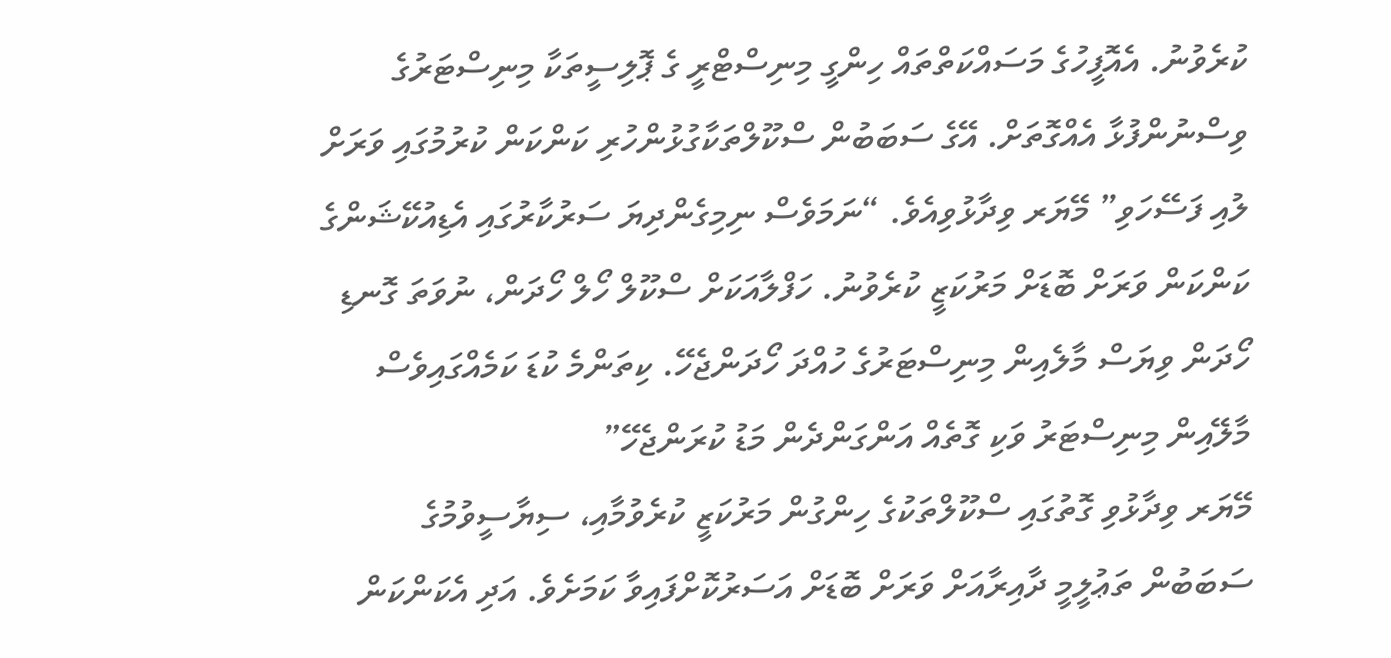ކުރެވުނު. އެއޮފީހުގެ މަސައްކަތްތައް ހިންގީ މިނިސްޓްރީ ގެ ޕޮލިސީތަކާ މިނިސްޓަރުގެ ވިސްނުންފުޅާ އެއްގޮތަށް. އޭގެ ސަބަބުން ސްކޫލްތަކާގުޅުންހުރި ކަންކަން ކުރުމުގައި ވަރަށް ލުއި ފަސޭހަވި” މޭޔަރ ވިދާޅުވިއެވެ. “ނަމަވެސް ނިމިގެންދިޔަ ސަރުކާރުގައި އެޑިއުކޭޝަންގެ ކަންކަން ވަރަށް ބޮޑަށް މަރުކަޒީ ކުރެވުނު. ހަފްލާއަކަށް ސްކޫލް ހޯލް ހޯދަން، ނުވަތަ ގޮނޑި ހޯދަން ވިޔަސް މާލެއިން މިނިސްޓަރުގެ ހުއްދަ ހޯދަންޖެހޭ. ކިތަންމެ ކުޑަ ކަމެއްގައިވެސް މާލޭއިން މިނިސްޓަރު ވަކި ގޮތެއް އަންގަންދެން މަޑު ކުރަންޖެހޭ”
މޭޔަރ ވިދާޅުވި ގޮތުގައި ސްކޫލްތަކުގެ ހިންގުން މަރުކަޒީ ކުރެވުމާއި، ސިޔާސީވުމުގެ ސަބަބުން ތަޢުލީމީ ދާއިރާއަށް ވަރަށް ބޮޑަށް އަސަރުކޮށްފައިވާ ކަމަށެވެ. އަދި އެކަންކަން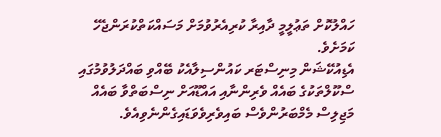ހައްލުކޮށް ތަޢުލީމީ ދާއިރާ ކުރިއެރުވުމަށް މަސައްކަތްކުރަންޖެހޭ ކަމަށެވެ.
އެޑިއުކޭޝަން މިނިސްޓަރ ކައުންސިލާއެކު ބޭއްވި ބައްދަލުވުމުގައި ސްކޫލްތަކުގެ ބައެއް ވެރިންނާއި އައްޑޫއަށް ނިސްބަތްވާ ބައެއް މަޖިލިސް މެމްބަރުންވެސް ބައިވެރިވެވަޑައިގެންނެވިއެވެ.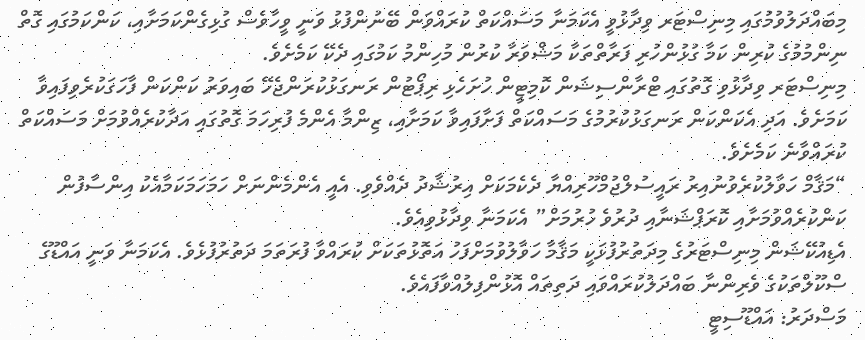މިބައްދަލުވުމުގައި މިނިސްޓަރ ވިދާޅުވީ އެކަމަނާ މަސައްކަތް ކުރައްވަން ބޭނުންފުޅު ވަނީ ވީހާވެސް ގުޅިގެންކަމަށާއި، ކަންކަމުގައި ގޮތް ނިންމުމުގެ ކުރިން ކަމާ ގުޅުންހުރި ފަރާތްތަކާ މަޝްވަރާ ކުރުން މުހިންމު ކަމުގައި ދެކޭ ކަމެށެވެ.
މިނިސްޓަރ ވިދާޅުވި ގޮތުގައި ޓްރާންސިޝަން ކޮމިޓީން ހުށަހެޅި ރިޕޯޓުން ރަނގަޅުކުރަންޖެހޭ ބައިވަރު ކަންކަން ފާހަގަކުރެވިފައިވާ ކަމަށެވެ. އަދި އެކަންކަން ރަނގަޅުކުރުމުގެ މަސައްކަތް ފަށާފައިވާ ކަމަށާއި، ޒިންމާ އެންމެ ފުރިހަމަ ގޮތުގައި އަދާކުރެއްވުމަށް މަސައްކަތް ކުރައްވާނެ ކަމެށެވެ.
“މަޤާމް ހަވާލުކުރެވުނުއިރު ރައީސުލްޖުމްހޫރިއްޔާ ދެކެމަކަށް އިރުޝާދު ދެއްވެވި. އެއީ އެންމެންނަށް ހަމަހަމަކަމާއެކު އިންސާފުން ކަންކުރެއްވުމަށާއި ކޮރަޕްޝަނާއި ދުރުވެ ހުރުމަށް” އެކަމަނާ ވިދާޅުވިއެވެ.
އެޑިއުކޭޝަން މިނިސްޓަރުގެ މިދަތުރުފުޅަކީ މަޤާމާ ހަވާލުވުމަށްފަހު އަތޮޅުތަކަށް ކުރައްވާ ފުރަތަމަ ދަތުރުފުޅެވެ. އެކަމަނާ ވަނީ އައްޑޫގެ ސްކޫލްތަކުގެ ވެރިންނާ ބައްދަލުކުރައްވައި ދަތިތައް އޮޅުންފިލުއްވާފައެވެ.
މަސްދަރު: އައްޑޫސިޓީ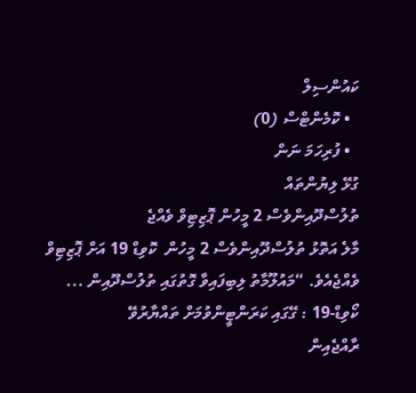ކައުންސިލް
  • ކޮމެންޓްސް (0)
  • ފުރިހަމަ ނަން
ގުޅޭ ލިޔުންތައް
ތުލުސްދޫއިންވެސް 2 މީހުން ޕޮޒިޓިވް ވެއްޖެ
މާލެ އަތޮޅު ތުލުސްދޫއިންވެސް 2 މީހުން  ކޮވިޑް 19 އަށް ޕޮޒިޓިވް ވެއްޖެއެވެ. “މައުލޫމާތު ލިބިފައިވާ ގޮތުގައި ތުލުސްދޫއިން ...
ކޯވިޑް-19 : ގޭގައި ކަރަންޓީންވުމަށް ތައްޔާރުވޭ
ރާއްޖެއިން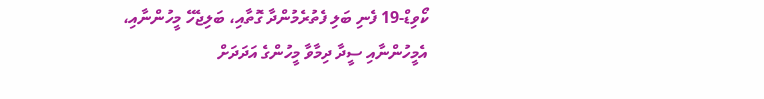ކޯވިޑް-19 ފެނި ބަލި ފެތުރެމުންދާ ގޮތާއި، ބަލިޖެހޭ މީހުންނާއި، އެމީހުންނާއި ސީދާ ދިމާވާ މީހުންގެ އަދަދަށް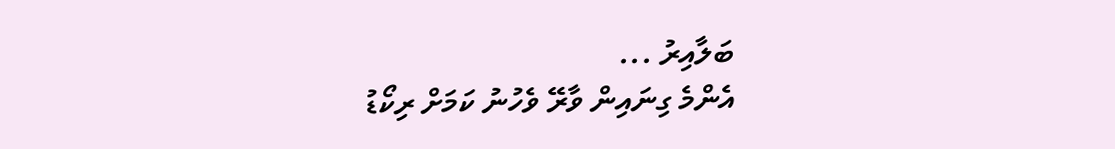ބަލާއިރު ...
އެންމެ ގިނައިން ވާރޭ ވެހުނު ކަމަށް ރިކޯޑު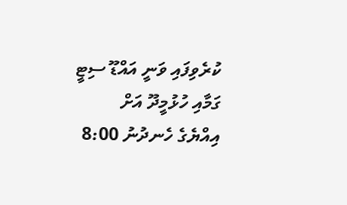ކުރެވިފައި ވަނީ އައްޑޫ ސިޓީ ގަމާއި ހުޅުމީދޫ އަށް
އިއްޔެގެ ހެނދުނު 8:00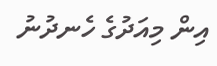އިން މިއަދުގެ ހެނދުނު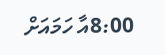8:00އާ ހަމައަށް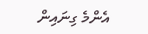އެންމެ ގިނައިން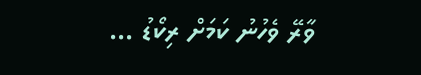ވާރޭ ވެހުނު ކަމަށް ރިކޯޑު ...